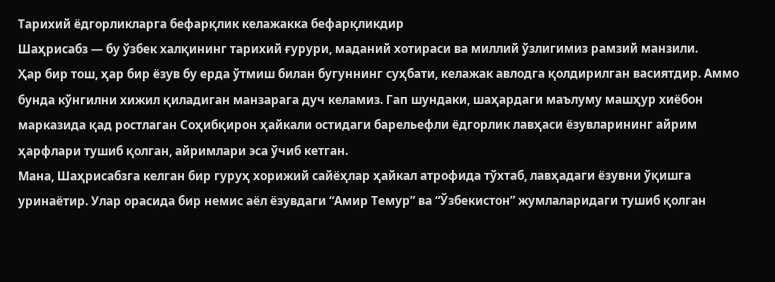Тарихий ёдгорликларга бефарқлик келажакка бефарқликдир
Шаҳрисабз — бу ўзбек халқининг тарихий ғурури, маданий хотираси ва миллий ўзлигимиз рамзий манзили.
Ҳар бир тош, ҳар бир ёзув бу ерда ўтмиш билан бугуннинг суҳбати, келажак авлодга қолдирилган васиятдир. Аммо бунда кўнгилни хижил қиладиган манзарага дуч келамиз. Гап шундаки, шаҳардаги маълуму машҳур хиёбон марказида қад ростлаган Соҳибқирон ҳайкали остидаги барельефли ёдгорлик лавҳаси ёзувларининг айрим ҳарфлари тушиб қолган, айримлари эса ўчиб кетган.
Мана, Шаҳрисабзга келган бир гуруҳ хорижий сайёҳлар ҳайкал атрофида тўхтаб, лавҳадаги ёзувни ўқишга уринаётир. Улар орасида бир немис аёл ёзувдаги “Амир Темур” ва “Ўзбекистон” жумлаларидаги тушиб қолган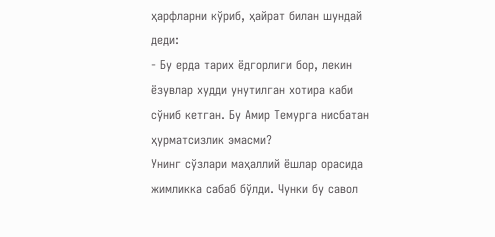ҳарфларни кўриб, ҳайрат билан шундай деди:
- Бу ерда тарих ёдгорлиги бор, лекин ёзувлар худди унутилган хотира каби сўниб кетган. Бу Амир Темурга нисбатан ҳурматсизлик эмасми?
Унинг сўзлари маҳаллий ёшлар орасида жимликка сабаб бўлди. Чунки бу савол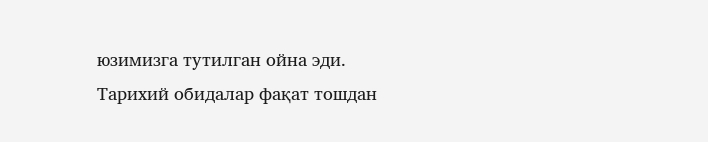юзимизга тутилган ойна эди. Тарихий обидалар фақат тошдан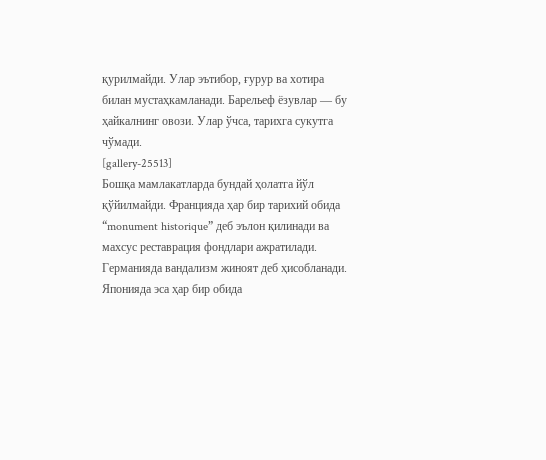қурилмайди. Улар эътибор, ғурур ва хотира билан мустаҳкамланади. Барельеф ёзувлар — бу ҳайкалнинг овози. Улар ўчса, тарихга сукутга чўмади.
[gallery-25513]
Бошқа мамлакатларда бундай ҳолатга йўл қўйилмайди. Францияда ҳар бир тарихий обида “monument historique” деб эълон қилинади ва махсус реставрация фондлари ажратилади. Германияда вандализм жиноят деб ҳисобланади. Японияда эса ҳар бир обида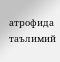атрофида таълимий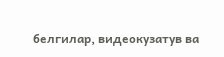белгилар, видеокузатув ва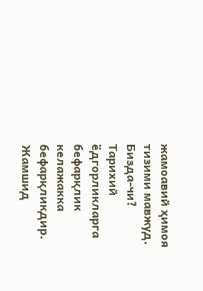жамоавий ҳимоя тизими мавжуд. Бизда-чи?
Тарихий ёдгорликларга бефарқлик келажакка бефарқликдир.
Жамшид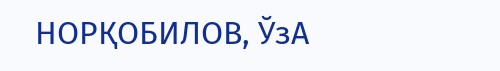НОРҚОБИЛОВ, ЎзА